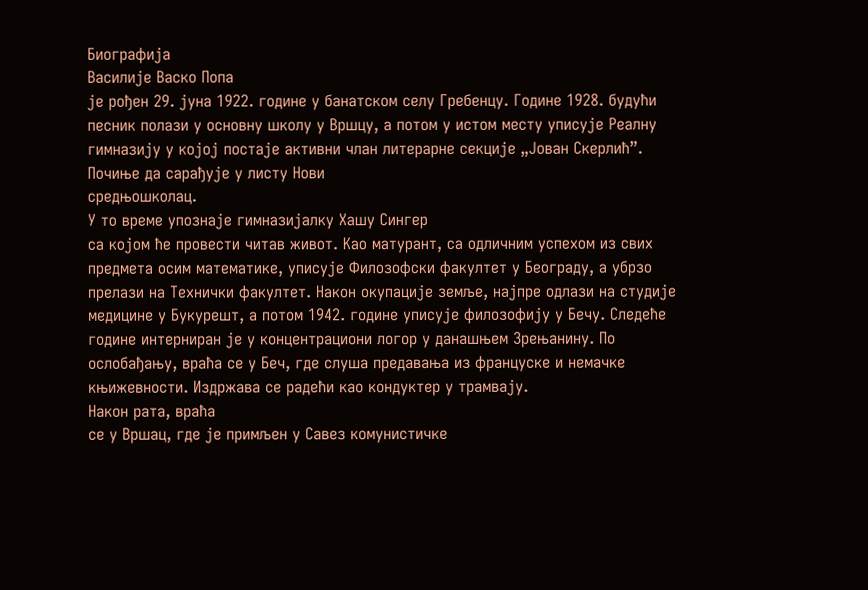Биографија
Василије Васко Попа
је рођен 29. јуна 1922. године у банатском селу Гребенцу. Године 1928. будући
песник полази у основну школу у Вршцу, а потом у истом месту уписује Реалну
гимназију у којој постаје активни члан литерарне секције „Јован Скерлићˮ.
Почиње да сарађује у листу Нови
средњошколац.
У то време упознаје гимназијалку Хашу Сингер
са којом ће провести читав живот. Као матурант, са одличним успехом из свих
предмета осим математике, уписује Филозофски факултет у Београду, а убрзо
прелази на Технички факултет. Након окупације земље, најпре одлази на студије
медицине у Букурешт, а потом 1942. године уписује филозофију у Бечу. Следеће
године интерниран је у концентрациони логор у данашњем Зрењанину. По
ослобађању, враћа се у Беч, где слуша предавања из француске и немачке
књижевности. Издржава се радећи као кондуктер у трамвају.
Након рата, враћа
се у Вршац, где је примљен у Савез комунистичке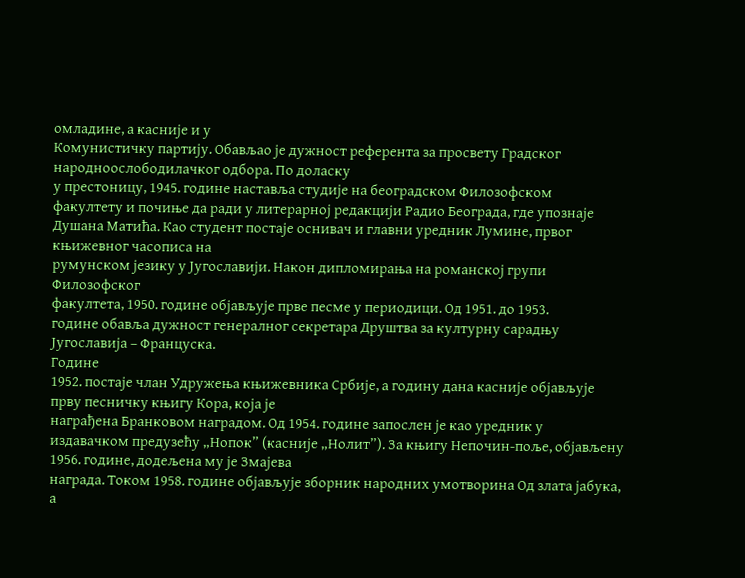омладине, а касније и у
Комунистичку партију. Обављао је дужност референта за просвету Градског
народноослободилачког одбора. По доласку
у престоницу, 1945. године наставља студије на београдском Филозофском
факултету и почиње да ради у литерарној редакцији Радио Београда, где упознаје
Душана Матића. Као студент постаје оснивач и главни уредник Лумине, првог књижевног часописа на
румунском језику у Југославији. Након дипломирања на романској групи Филозофског
факултета, 1950. године објављује прве песме у периодици. Од 1951. до 1953.
године обавља дужност генералног секретара Друштва за културну сарадњу
Југославија – Француска.
Године
1952. постаје члан Удружења књижевника Србије, а годину дана касније објављује
прву песничку књигу Кора, која је
награђена Бранковом наградом. Од 1954. године запослен је као уредник у
издавачком предузећу „Нопокˮ (касније „Нолитˮ). За књигу Непочин-поље, објављену 1956. године, додељена му је Змајева
награда. Током 1958. године објављује зборник народних умотворина Од злата јабука, а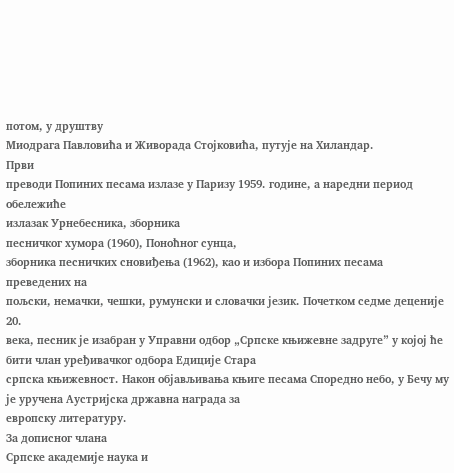потом, у друштву
Миодрага Павловића и Живорада Стојковића, путује на Хиландар.
Први
преводи Попиних песама излазе у Паризу 1959. године, а наредни период обележиће
излазак Урнебесника, зборника
песничког хумора (1960), Поноћног сунца,
зборника песничких сновиђења (1962), као и избора Попиних песама преведених на
пољски, немачки, чешки, румунски и словачки језик. Почетком седме деценије 20.
века, песник је изабран у Управни одбор „Српске књижевне задругеˮ у којој ће
бити члан уређивачког одбора Едиције Стара
српска књижевност. Након објављивања књиге песама Споредно небо, у Бечу му је уручена Аустријска државна награда за
европску литературу.
За дописног члана
Српске академије наука и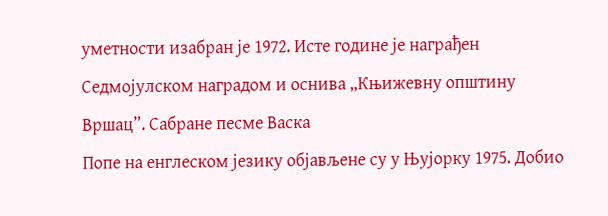уметности изабран је 1972. Исте године је награђен
Седмојулском наградом и оснива „Књижевну општину Вршац”. Сабране песме Васка
Попе на енглеском језику објављене су у Њујорку 1975. Добио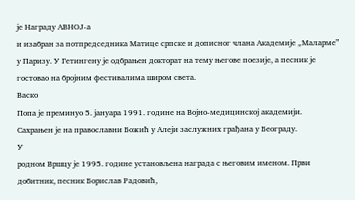је Награду АВНОЈ-а
и изабран за потпредседника Матице српске и дописног члана Академије „Малармеˮ
у Паризу. У Гетингену је одбрањен докторат на тему његове поезије, а песник је
гостовао на бројним фестивалима широм света.
Васко
Попа је преминуо 5. јануара 1991. године на Војно-медицинској академији.
Сахрањен је на православни Божић у Алеји заслужних грађана у Београду.
У
родном Вршцу је 1995. године установљена награда с његовим именом. Први
добитник, песник Борислав Радовић,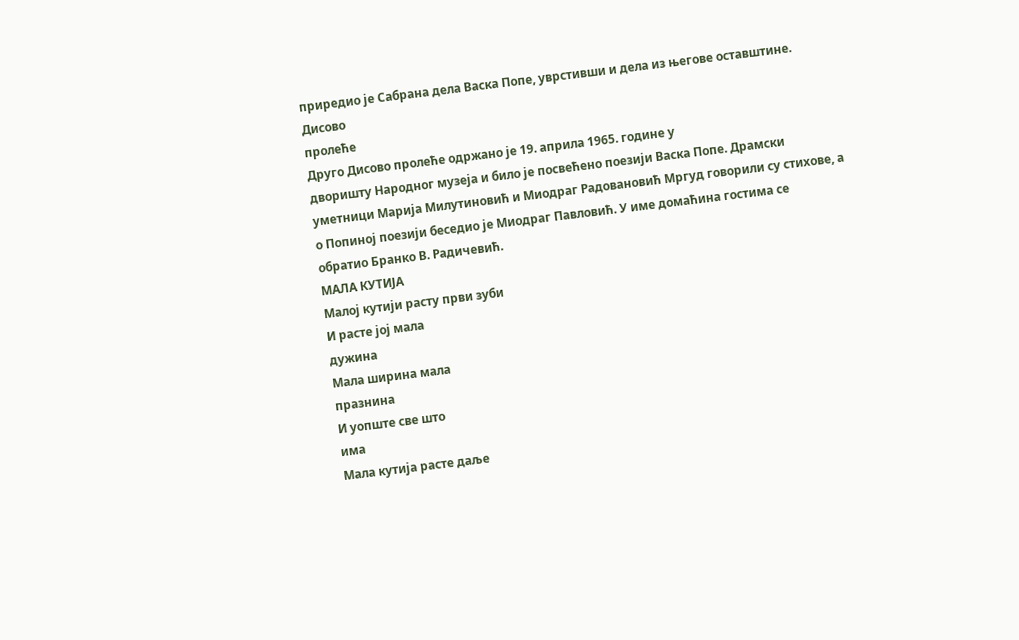приредио је Сабрана дела Васка Попе, уврстивши и дела из његове оставштине.
Дисово
пролеће
Друго Дисово пролеће одржано је 19. априла 1965. године у
дворишту Народног музеја и било је посвећено поезији Васка Попе. Драмски
уметници Марија Милутиновић и Миодраг Радовановић Мргуд говорили су стихове, а
о Попиној поезији беседио је Миодраг Павловић. У име домаћина гостима се
обратио Бранко В. Радичевић.
МАЛА КУТИЈА
Малој кутији расту први зуби
И расте јој мала
дужина
Мала ширина мала
празнина
И уопште све што
има
Мала кутија расте даље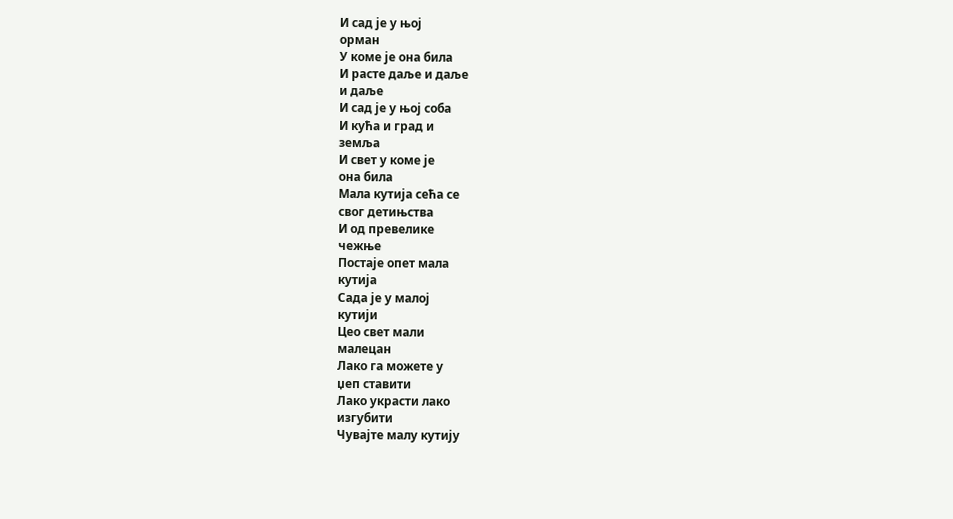И сад је у њој
орман
У коме је она била
И расте даље и даље
и даље
И сад је у њој соба
И кућа и град и
земља
И свет у коме је
она била
Мала кутија сећа се
свог детињства
И од превелике
чежње
Постаје опет мала
кутија
Сада је у малој
кутији
Цео свет мали
малецан
Лако га можете у
џеп ставити
Лако украсти лако
изгубити
Чувајте малу кутију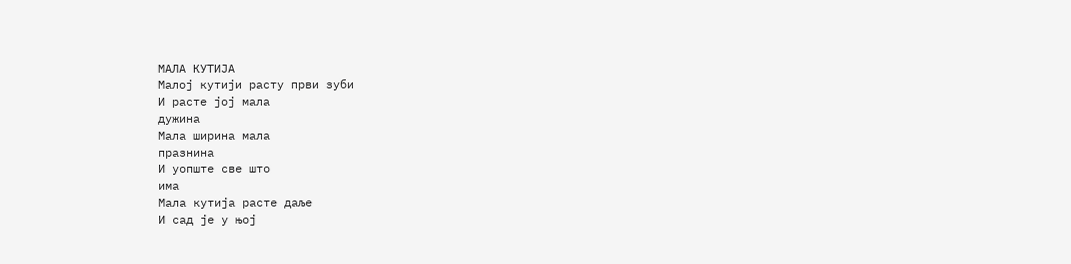МАЛА КУТИЈА
Малој кутији расту први зуби
И расте јој мала
дужина
Мала ширина мала
празнина
И уопште све што
има
Мала кутија расте даље
И сад је у њој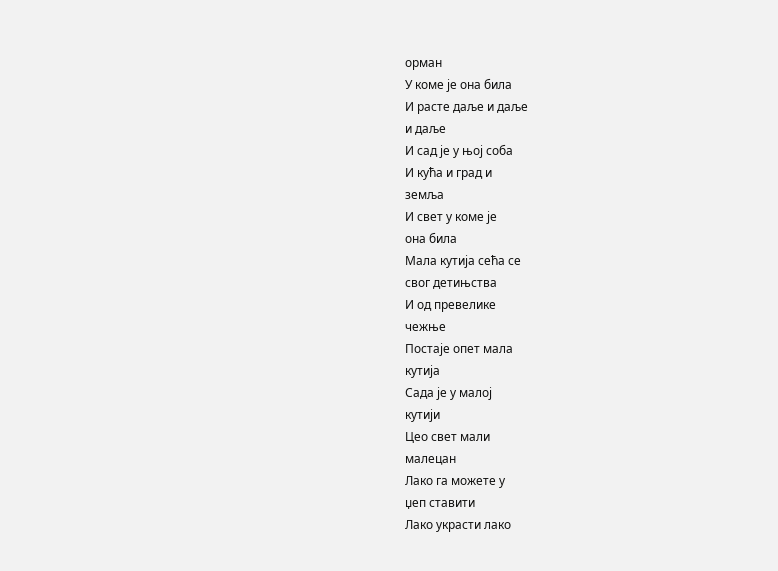орман
У коме је она била
И расте даље и даље
и даље
И сад је у њој соба
И кућа и град и
земља
И свет у коме је
она била
Мала кутија сећа се
свог детињства
И од превелике
чежње
Постаје опет мала
кутија
Сада је у малој
кутији
Цео свет мали
малецан
Лако га можете у
џеп ставити
Лако украсти лако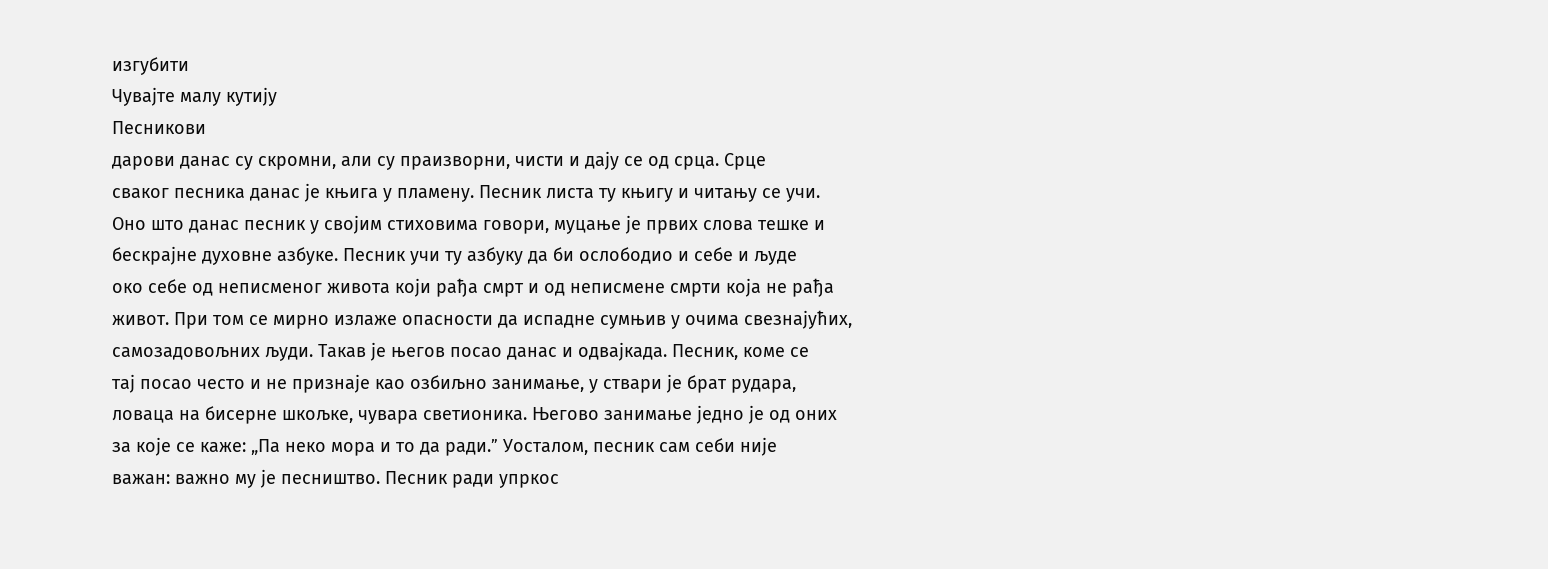изгубити
Чувајте малу кутију
Песникови
дарови данас су скромни, али су праизворни, чисти и дају се од срца. Срце
сваког песника данас је књига у пламену. Песник листа ту књигу и читању се учи.
Оно што данас песник у својим стиховима говори, муцање је првих слова тешке и
бескрајне духовне азбуке. Песник учи ту азбуку да би ослободио и себе и људе
око себе од неписменог живота који рађа смрт и од неписмене смрти која не рађа
живот. При том се мирно излаже опасности да испадне сумњив у очима свезнајућих,
самозадовољних људи. Такав је његов посао данас и одвајкада. Песник, коме се
тај посао често и не признаје као озбиљно занимање, у ствари је брат рудара,
ловаца на бисерне шкољке, чувара светионика. Његово занимање једно је од оних
за које се каже: „Па неко мора и то да ради.ˮ Уосталом, песник сам себи није
важан: важно му је песништво. Песник ради упркос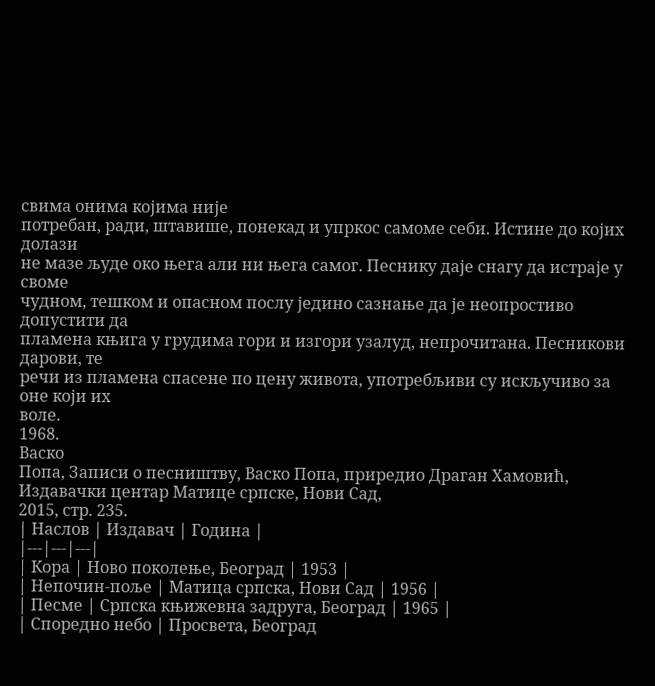свима онима којима није
потребан, ради, штавише, понекад и упркос самоме себи. Истине до којих долази
не мазе људе око њега али ни њега самог. Песнику даје снагу да истраје у своме
чудном, тешком и опасном послу једино сазнање да је неопростиво допустити да
пламена књига у грудима гори и изгори узалуд, непрочитана. Песникови дарови, те
речи из пламена спасене по цену живота, употребљиви су искључиво за оне који их
воле.
1968.
Васко
Попа, Записи о песништву, Васко Попа, приредио Драган Хамовић,
Издавачки центар Матице српске, Нови Сад,
2015, стр. 235.
| Наслов | Издавач | Година |
|---|---|---|
| Кора | Ново поколење, Београд | 1953 |
| Непочин-поље | Матица српска, Нови Сад | 1956 |
| Песме | Српска књижевна задруга, Београд | 1965 |
| Споредно небо | Просвета, Београд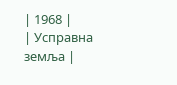| 1968 |
| Усправна земља |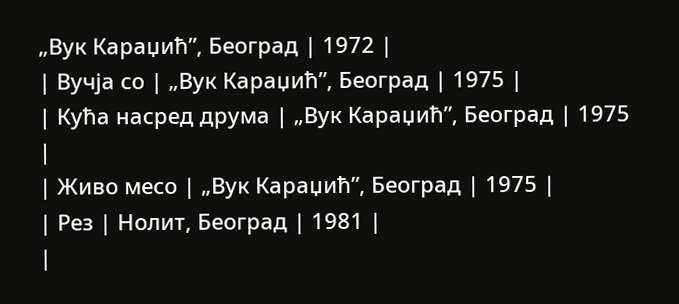„Вук Караџић”, Београд | 1972 |
| Вучја со | „Вук Караџић”, Београд | 1975 |
| Кућа насред друма | „Вук Караџић”, Београд | 1975 |
| Живо месо | „Вук Караџић”, Београд | 1975 |
| Рез | Нолит, Београд | 1981 |
|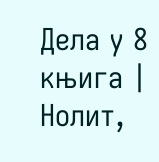Дела у 8 књига | Нолит,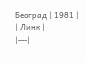Београд | 1981 |
| Линк |
|---|